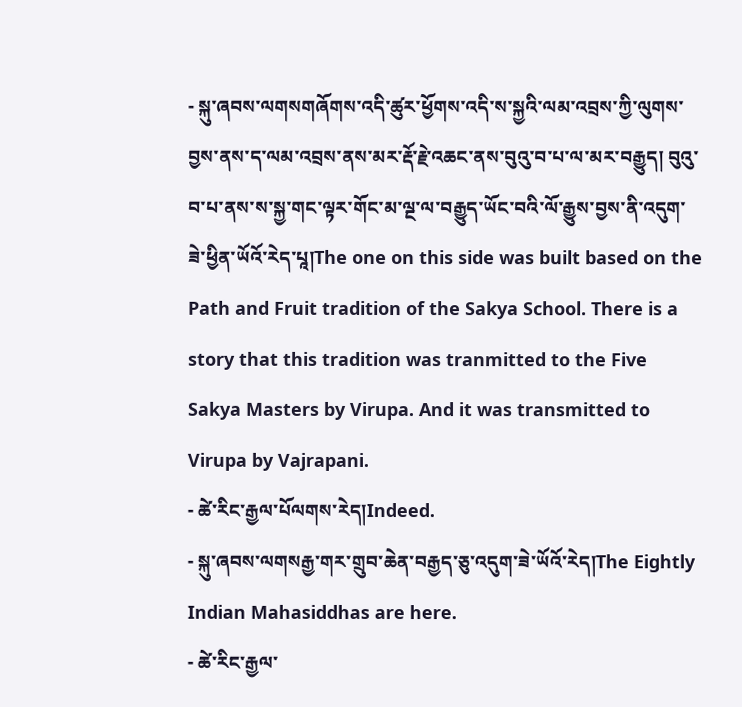- སྐུ་ཞབས་ལགསགཞོགས་འདི་ཚུར་ཕྱོགས་འདི་ས་སྐྱའི་ལམ་འབྲས་ཀྱི་ལུགས་བྱས་ནས་ད་ལམ་འབྲས་ནས་མར་རྡོ་རྗེ་འཆང་ནས་བུའུ་བ་པ་ལ་མར་བརྒྱུད། བུའུ་བ་པ་ནས་ས་སྐྱ་གང་ལྟར་གོང་མ་ལྔ་ལ་བརྒྱུད་ཡོང་བའི་ལོ་རྒྱུས་བྱས་ནི་འདུག་ཟེ་ཕྱིན་ཡོའོ་རེད་པཱ།The one on this side was built based on the Path and Fruit tradition of the Sakya School. There is a story that this tradition was tranmitted to the Five Sakya Masters by Virupa. And it was transmitted to Virupa by Vajrapani.
- ཚེ་རིང་རྒྱལ་པོལགས་རེད།Indeed.
- སྐུ་ཞབས་ལགསརྒྱ་གར་གྲུབ་ཆེན་བརྒྱད་ཅུ་འདུག་ཟེ་ཡོའོ་རེད།The Eightly Indian Mahasiddhas are here.
- ཚེ་རིང་རྒྱལ་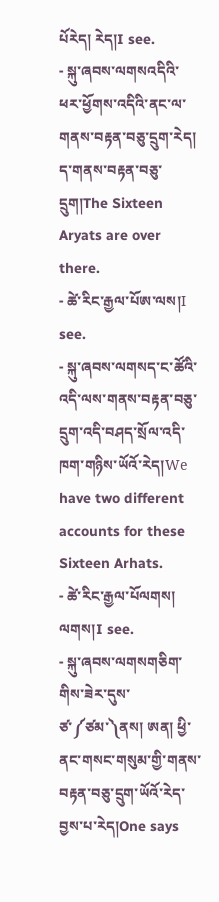པོརེད། རེད།I see.
- སྐུ་ཞབས་ལགསའདིའི་ཕར་ཕྱོགས་འདིའི་ནང་ལ་གནས་བརྟན་བཅུ་དྲུག་རེད། ད་གནས་བརྟན་བཅུ་དྲུག།The Sixteen Aryats are over there.
- ཚེ་རིང་རྒྱལ་པོཨ་ལས།I see.
- སྐུ་ཞབས་ལགསད་ང་ཚོའི་འདི་ལས་གནས་བརྟན་བཅུ་དྲུག་འདི་བཤད་སྲོལ་འདི་ཁག་གཉིས་ཡོའོ་རེད།We have two different accounts for these Sixteen Arhats.
- ཚེ་རིང་རྒྱལ་པོལགས། ལགས།I see.
- སྐུ་ཞབས་ལགསགཅིག་གིས་ཟེར་དུས་ཙ་༼ཙམ་༽ནས། ཨན། ཕྱི་ནང་གསང་གསུམ་གྱི་གནས་བརྟན་བཅུ་དྲུག་ཡོའོ་རེད་བྱས་པ་རེད།One says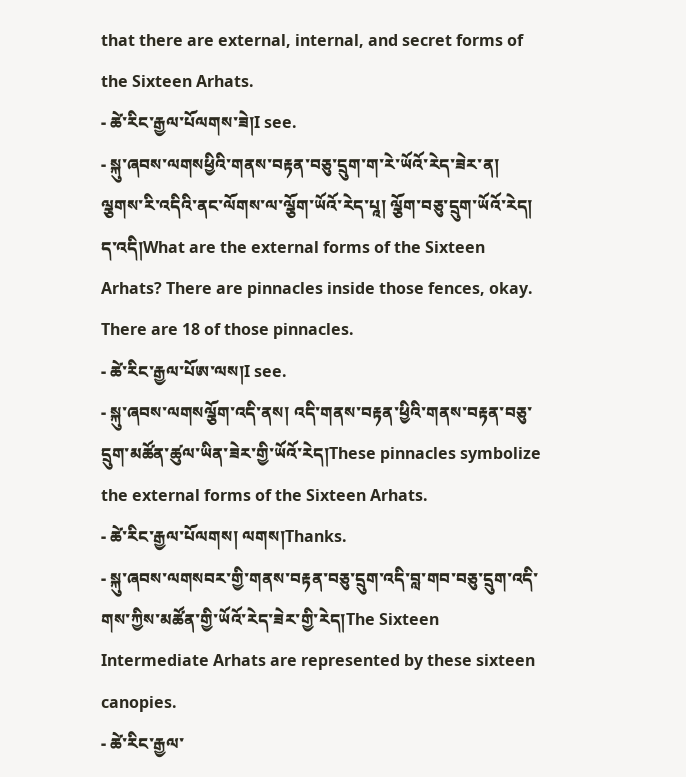that there are external, internal, and secret forms of the Sixteen Arhats.
- ཚེ་རིང་རྒྱལ་པོལགས་ཟེ།I see.
- སྐུ་ཞབས་ལགསཕྱིའི་གནས་བརྟན་བཅུ་དྲུག་ག་རེ་ཡོའོ་རེད་ཟེར་ན། ལྕགས་རི་འདིའི་ནང་ལོགས་ལ་ལྕོག་ཡོའོ་རེད་པཱ། ལྕོག་བཅུ་དྲུག་ཡོའོ་རེད། ད་འདི།What are the external forms of the Sixteen Arhats? There are pinnacles inside those fences, okay. There are 18 of those pinnacles.
- ཚེ་རིང་རྒྱལ་པོཨ་ལས།I see.
- སྐུ་ཞབས་ལགསལྕོག་འདི་ནས། འདི་གནས་བརྟན་ཕྱིའི་གནས་བརྟན་བཅུ་དྲུག་མཚོན་ཚུལ་ཡིན་ཟེར་གྱི་ཡོའོ་རེད།These pinnacles symbolize the external forms of the Sixteen Arhats.
- ཚེ་རིང་རྒྱལ་པོལགས། ལགས།Thanks.
- སྐུ་ཞབས་ལགསབར་གྱི་གནས་བརྟན་བཅུ་དྲུག་འདི་བླ་གབ་བཅུ་དྲུག་འདི་གས་ཀྱིས་མཚོན་གྱི་ཡོའོ་རེད་ཟེར་གྱི་རེད།The Sixteen Intermediate Arhats are represented by these sixteen canopies.
- ཚེ་རིང་རྒྱལ་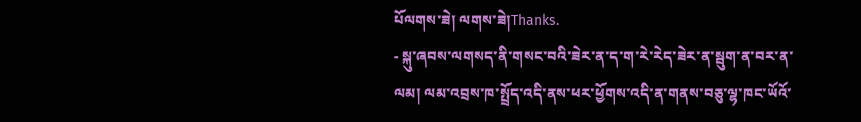པོལགས་ཟེ། ལགས་ཟེ།Thanks.
- སྐུ་ཞབས་ལགསད་ནི་གསང་བའི་ཟེར་ན་ད་ག་རེ་རེད་ཟེར་ན་སྦུག་ན་བར་ན་ལམ། ལམ་འབྲས་ཁ་སྤྲོད་འདི་ནས་ཕར་ཕྱོགས་འདི་ན་གནས་བཅུ་ལྷ་ཁང་ཡོའོ་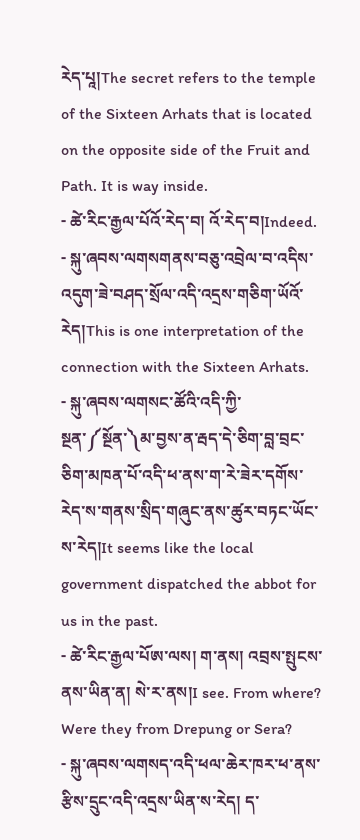རེད་པཱ།The secret refers to the temple of the Sixteen Arhats that is located on the opposite side of the Fruit and Path. It is way inside.
- ཚེ་རིང་རྒྱལ་པོའོ་རེད་བ། འོ་རེད་བ།Indeed.
- སྐུ་ཞབས་ལགསགནས་བཅུ་འབྲེལ་བ་འདིས་འདུག་ཟེ་བཤད་སྲོལ་འདི་འདྲས་གཅིག་ཡོའོ་རེད།This is one interpretation of the connection with the Sixteen Arhats.
- སྐུ་ཞབས་ལགསང་ཚོའི་འདི་ཀྱི་སྔན་༼སྔོན་༽མ་བྱས་ན་རྦད་དེ་ཅིག་བླ་བྲང་ཅིག་མཁན་པོ་འདི་ཕ་ནས་ག་རེ་ཟེར་དགོས་རེད་ས་གནས་སྲིད་གཞུང་ནས་ཚུར་བཏང་ཡོང་ས་རེད།It seems like the local government dispatched the abbot for us in the past.
- ཚེ་རིང་རྒྱལ་པོཨ་ལས། ག་ནས། འབྲས་སྤུངས་ནས་ཡིན་ན། སེ་ར་ནས།I see. From where? Were they from Drepung or Sera?
- སྐུ་ཞབས་ལགསད་འདི་ཕལ་ཆེར་ཁར་ཕ་ནས་རྩིས་དྲུང་འདི་འདྲས་ཡིན་ས་རེད། ད་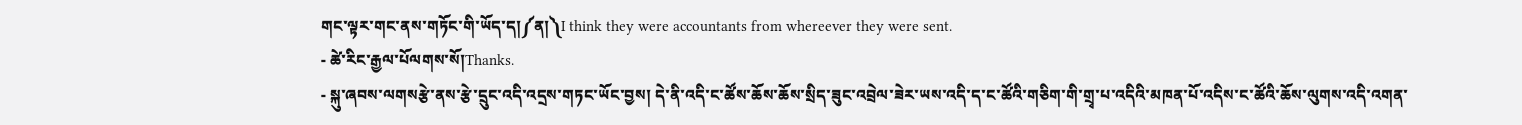གང་ལྟར་གང་ནས་གཏོང་གི་ཡོད་ད།༼ན།༽I think they were accountants from whereever they were sent.
- ཚེ་རིང་རྒྱལ་པོལགས་སོ།Thanks.
- སྐུ་ཞབས་ལགསརྩེ་ནས་རྩེ་དྲུང་འདི་འདྲས་གཏང་ཡོང་བྱས། དེ་ནི་འདི་ང་ཚོས་ཆོས་ཆོས་སྲིད་ཟུང་འབྲེལ་ཟེར་ཡས་འདི་ད་ང་ཚོའི་གཅིག་གི་གྲྭ་པ་འདིའི་མཁན་པོ་འདིས་ང་ཚོའི་ཆོས་ལུགས་འདི་འགན་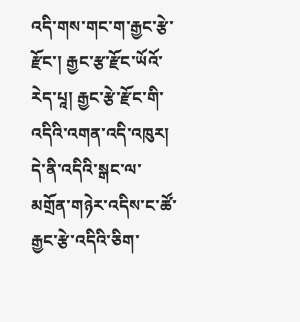འདི་གས་གང་ག་རྒྱང་རྩེ་རྫོང་། རྒྱང་རྩ་རྫོང་ཡོའོ་རེད་པཱ། རྒྱང་རྩེ་རྫོང་གི་འདིའི་འགན་འདི་འཁུར། དེ་ནི་འདིའི་སྒང་ལ་མགྲོན་གཉེར་འདིས་ང་ཚོ་རྒྱང་རྩེ་འདིའི་ཅིག་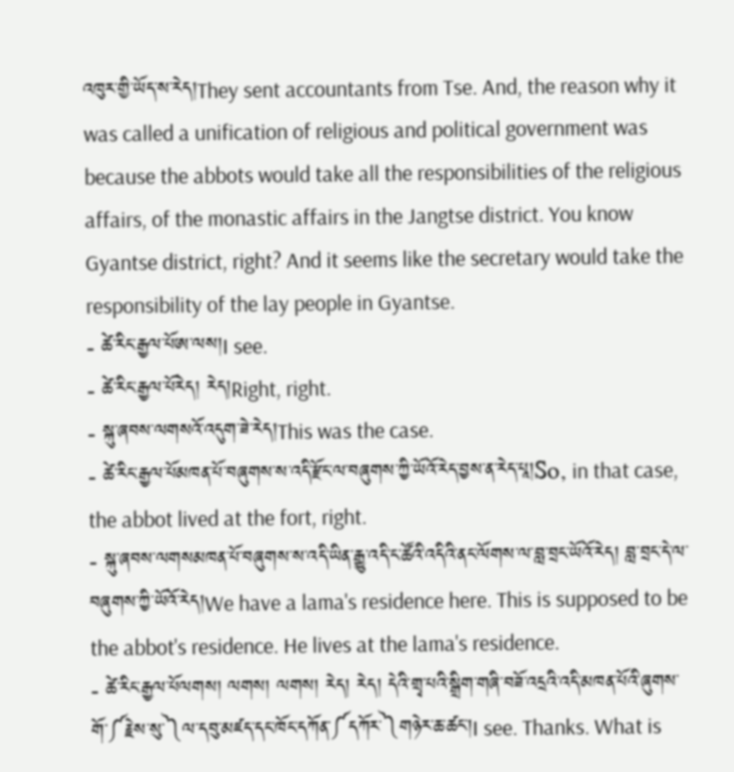འཁུར་གྱི་ཡོད་ས་རེད།They sent accountants from Tse. And, the reason why it was called a unification of religious and political government was because the abbots would take all the responsibilities of the religious affairs, of the monastic affairs in the Jangtse district. You know Gyantse district, right? And it seems like the secretary would take the responsibility of the lay people in Gyantse.
- ཚེ་རིང་རྒྱལ་པོཨ་ལས།I see.
- ཚེ་རིང་རྒྱལ་པོརེད། རེད།Right, right.
- སྐུ་ཞབས་ལགསའོ་འདུག་ཟེ་རེད།This was the case.
- ཚེ་རིང་རྒྱལ་པོམཁན་པོ་བཞུགས་ས་འདི་རྫོང་ལ་བཞུགས་ཀྱི་ཡོའོ་རེད་བྱས་ན་རེད་པཱ།So, in that case, the abbot lived at the fort, right.
- སྐུ་ཞབས་ལགསམཁན་པོ་བཞུགས་ས་འདི་ཡིན་རྒྱུ་འདི་ང་ཚོའི་འདིའི་ནང་ལོགས་ལ་བླ་བྲང་ཡོའོ་རེད། བླ་བྲང་དེ་ལ་བཞུགས་ཀྱི་ཡོའོ་རེད།We have a lama's residence here. This is supposed to be the abbot's residence. He lives at the lama's residence.
- ཚེ་རིང་རྒྱལ་པོལགས། ལགས། ལགས། རེད། རེད། དེའི་གྲྭ་པའི་སྒྲིག་གཞི་བཟོ་འདྲའི་འདི་མཁན་པོའི་ཞུགས་གོ་༼རྗེས་སུ་༽ལ་དབུ་མཛད་དང་ཁོང་དཀོན་༼དཀོར་༽གཉེར་ཆ་ཚང་།I see. Thanks. What is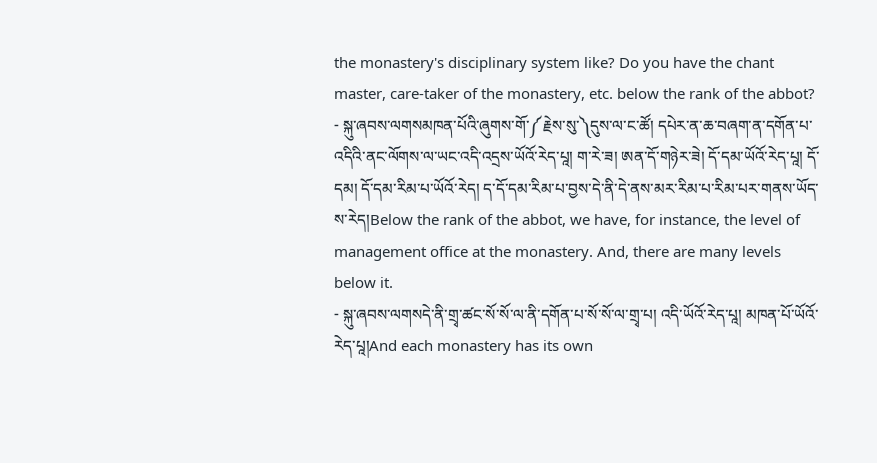the monastery's disciplinary system like? Do you have the chant master, care-taker of the monastery, etc. below the rank of the abbot?
- སྐུ་ཞབས་ལགསམཁན་པོའི་ཞུགས་གོ་༼རྗེས་སུ་༽དུས་ལ་ང་ཚོ། དཔེར་ན་ཆ་བཞག་ན་དགོན་པ་འདིའི་ནང་ལོགས་ལ་ཡང་འདི་འདྲས་ཡོའོ་རེད་པཱ། ག་རེ་ཟ། ཨན་དོ་གཉེར་ཟེ། དོ་དམ་ཡོའོ་རེད་པཱ། དོ་དམ། དོ་དམ་རིམ་པ་ཡོའོ་རེད། ད་དོ་དམ་རིམ་པ་བྱས་དེ་ནི་དེ་ནས་མར་རིམ་པ་རིམ་པར་གནས་ཡོད་ས་རེད།Below the rank of the abbot, we have, for instance, the level of management office at the monastery. And, there are many levels below it.
- སྐུ་ཞབས་ལགསདེ་ནི་གྲྭ་ཚང་སོ་སོ་ལ་ནི་དགོན་པ་སོ་སོ་ལ་གྲྭ་པ། འདི་ཡོའོ་རེད་པཱ། མཁན་པོ་ཡོའོ་རེད་པཱ།And each monastery has its own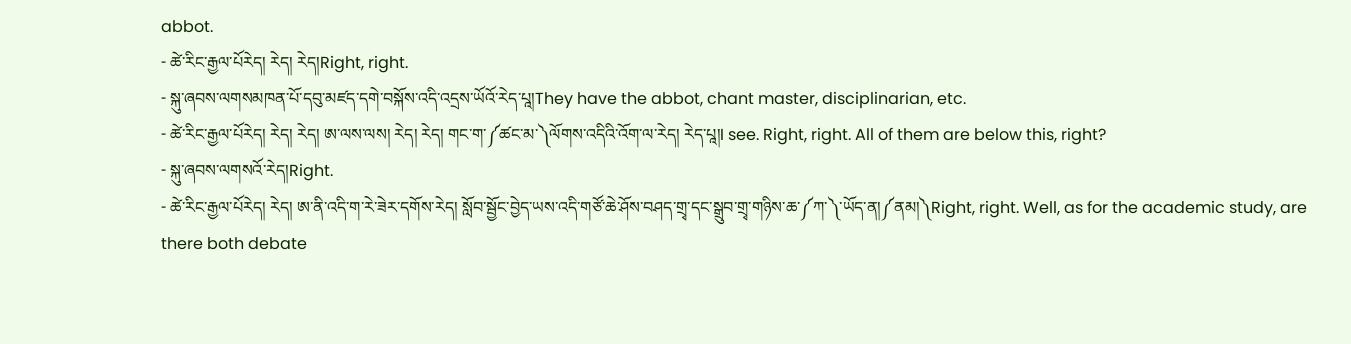abbot.
- ཚེ་རིང་རྒྱལ་པོརེད། རེད། རེད།Right, right.
- སྐུ་ཞབས་ལགསམཁན་པོ་དབུ་མཛད་དགེ་བསྐོས་འདི་འདྲས་ཡོའོ་རེད་པཱ།They have the abbot, chant master, disciplinarian, etc.
- ཚེ་རིང་རྒྱལ་པོརེད། རེད། རེད། ཨ་ལས་ལས། རེད། རེད། གང་ག་༼ཚང་མ་༽ལོགས་འདིའི་འོག་ལ་རེད། རེད་པཱ།I see. Right, right. All of them are below this, right?
- སྐུ་ཞབས་ལགསའོ་རེད།Right.
- ཚེ་རིང་རྒྱལ་པོརེད། རེད། ཨ་ནི་འདི་ག་རེ་ཟེར་དགོས་རེད། སློབ་སྦྱོང་བྱེད་ཡས་འདི་གཙོ་ཆེ་ཤོས་བཤད་གྲྭ་དང་སྒྲུབ་གྲྭ་གཉིས་ཆ་༼ཀ་༽་ཡོད་ན།༼ནམ།༽Right, right. Well, as for the academic study, are there both debate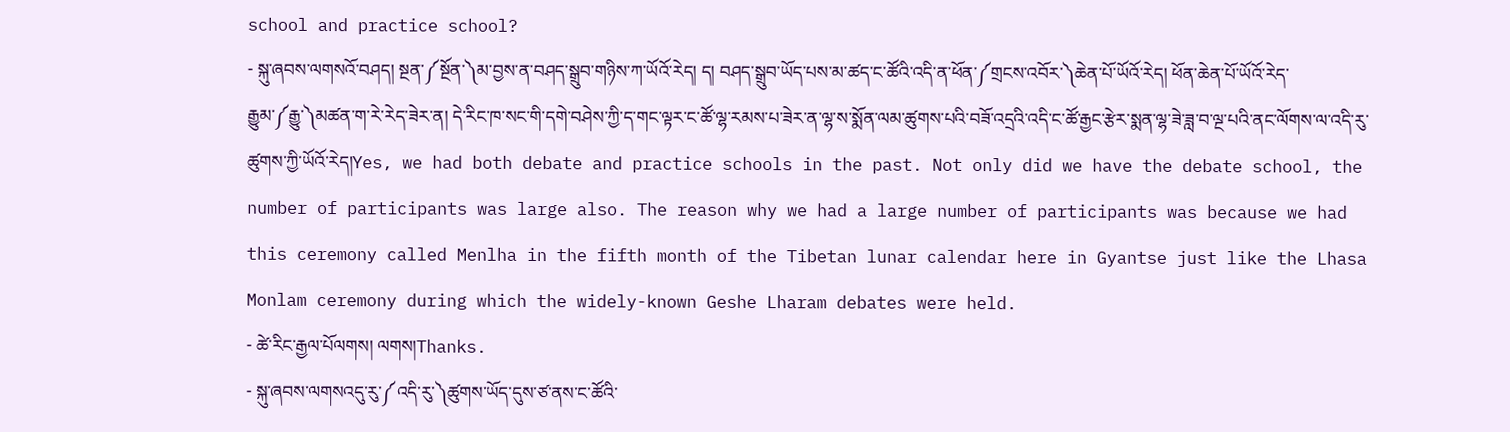school and practice school?
- སྐུ་ཞབས་ལགསའོ་བཤད། སྔན་༼སྔོན་༽མ་བྱས་ན་བཤད་སྒྲུབ་གཉིས་ཀ་ཡོའོ་རེད། ད། བཤད་སྒྲུབ་ཡོད་པས་མ་ཚད་ང་ཚོའི་འདི་ན་ཕོན་༼གྲངས་འབོར་༽ཆེན་པོ་ཡོའོ་རེད། ཕོན་ཆེན་པོ་ཡོའོ་རེད་རྒྱུམ་༼རྒྱུ་༽མཚན་ག་རེ་རེད་ཟེར་ན། དེ་རིང་ཁ་སང་གི་དགེ་བཤེས་ཀྱི་ད་གང་ལྟར་ང་ཚོ་ལྷ་རམས་པ་ཟེར་ན་ལྷ་ས་སྨོན་ལམ་ཚུགས་པའི་བཟོ་འདྲའི་འདི་ང་ཚོ་རྒྱང་རྩེར་སྨན་ལྷ་ཟེ་ཟླ་བ་ལྔ་པའི་ནང་ལོགས་ལ་འདི་རུ་ཚུགས་ཀྱི་ཡོའོ་རེད།Yes, we had both debate and practice schools in the past. Not only did we have the debate school, the number of participants was large also. The reason why we had a large number of participants was because we had this ceremony called Menlha in the fifth month of the Tibetan lunar calendar here in Gyantse just like the Lhasa Monlam ceremony during which the widely-known Geshe Lharam debates were held.
- ཚེ་རིང་རྒྱལ་པོལགས། ལགས།Thanks.
- སྐུ་ཞབས་ལགསའདུ་རུ་༼འདི་རུ་༽ཚུགས་ཡོད་དུས་ཙ་ནས་ང་ཚོའི་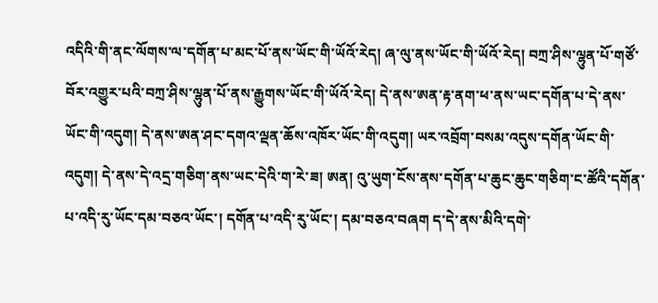འདིའི་གི་ནང་ལོགས་ལ་དགོན་པ་མང་པོ་ནས་ཡོང་གི་ཡོའོ་རེད། ཞ་ལུ་ནས་ཡོང་གི་ཡོའོ་རེད། བཀྲ་ཤིས་ལྷུན་པོ་གཙོ་བོར་འགྱུར་པའི་བཀྲ་ཤིས་ལྷུན་པོ་ནས་རྒྱུགས་ཡོང་གི་ཡོའོ་རེད། དེ་ནས་ཨན་རྟ་ནག་ཕ་ནས་ཡང་དགོན་པ་དེ་ནས་ཡོང་གི་འདུག། དེ་ནས་ཨན་ཤང་དགའ་ལྡན་ཆོས་འཁོར་ཡོང་གི་འདུག། ཡར་འབྲོག་བསམ་འདུས་དགོན་ཡོང་གི་འདུག། དེ་ནས་དེ་འདྲ་གཅིག་ནས་ཡང་དེའི་ག་རེ་ཟ། ཨན། འུ་ཡུག་ངོས་ནས་དགོན་པ་ཆུང་ཆུང་གཅིག་ང་ཚོའི་དགོན་པ་འདི་རུ་ཡོང་དམ་བཅའ་ཡོང་། དགོན་པ་འདི་རུ་ཡོང་། དམ་བཅའ་བཞག ད་དེ་ནས་མིའི་དགེ་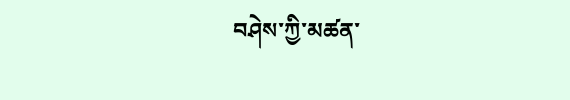བཤེས་ཀྱི་མཚན་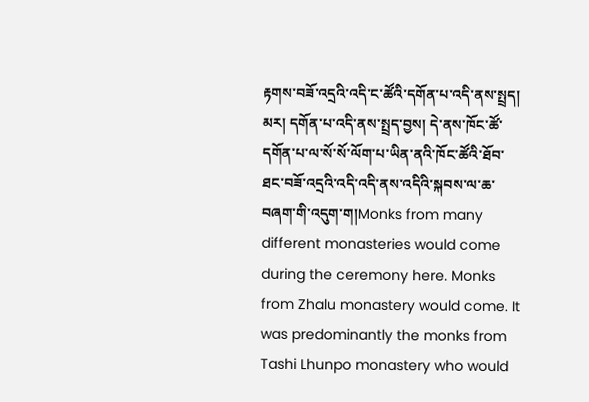རྟགས་བཟོ་འདྲའི་འདི་ང་ཚོའི་དགོན་པ་འདི་ནས་སྤྲད། མར། དགོན་པ་འདི་ནས་སྤྲད་བྱས། དེ་ནས་ཁོང་ཚོ་དགོན་པ་ལ་སོ་སོ་ལོག་པ་ཡིན་ནའི་ཁོང་ཚོའི་ཐོབ་ཐང་བཟོ་འདྲའི་འདི་འདི་ནས་འདིའི་སྐབས་ལ་ཆ་བཞག་གི་འདུག་ག།Monks from many different monasteries would come during the ceremony here. Monks from Zhalu monastery would come. It was predominantly the monks from Tashi Lhunpo monastery who would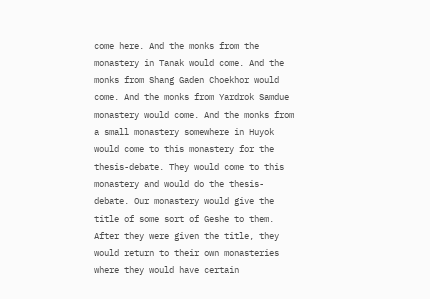come here. And the monks from the monastery in Tanak would come. And the monks from Shang Gaden Choekhor would come. And the monks from Yardrok Samdue monastery would come. And the monks from a small monastery somewhere in Huyok would come to this monastery for the thesis-debate. They would come to this monastery and would do the thesis-debate. Our monastery would give the title of some sort of Geshe to them. After they were given the title, they would return to their own monasteries where they would have certain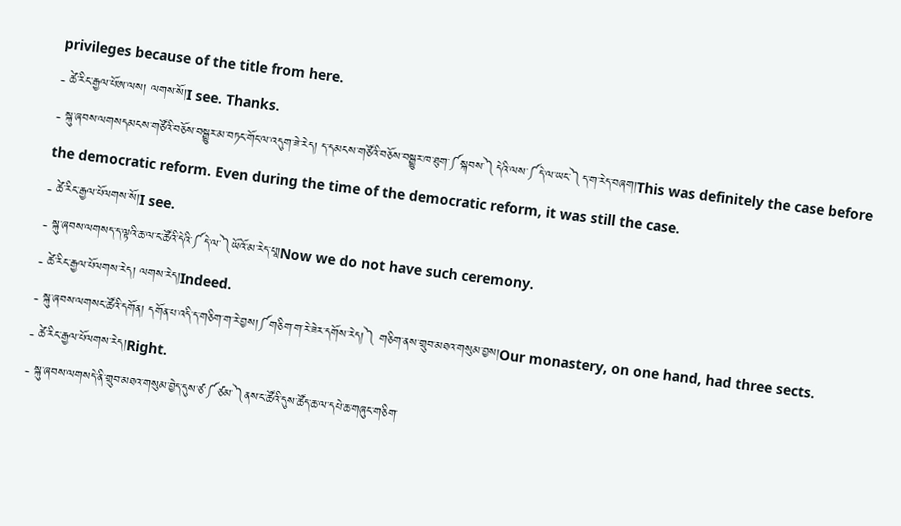privileges because of the title from here.
- ཚེ་རིང་རྒྱལ་པོཨ་ལས། ལགས་སོ།I see. Thanks.
- སྐུ་ཞབས་ལགསདམངས་གཙོའི་བཅོས་བསྒྱུར་མ་བཏང་གོང་ལ་འདུག་ཟེ་རེད། ད་དམངས་གཙོའི་བཅོས་བསྒྱུར་ཁ་ཐུག་༼སྐབས་༽དེའི་ལས་༼དེ་ལ་ཡང་༽ད་ག་རེད་བཞག།This was definitely the case before the democratic reform. Even during the time of the democratic reform, it was still the case.
- ཚེ་རིང་རྒྱལ་པོལགས་སོ།I see.
- སྐུ་ཞབས་ལགསད་ད་ལྟའི་ཆ་ལ་ང་ཚོའི་དེའི་༼དེ་ལ་༽ཡོའོ་མ་རེད་པཱ།Now we do not have such ceremony.
- ཚེ་རིང་རྒྱལ་པོལགས་རེད། ལགས་རེད།Indeed.
- སྐུ་ཞབས་ལགསང་ཚོའི་དགོན། དགོན་པ་འདི་ད་གཅིག་ག་རེ་བྱས།༼གཅིག་ག་རེ་ཟེར་དགོས་རེད།༽ གཅིག་ནས་གྲུབ་མཐའ་གསུམ་བྱས།Our monastery, on one hand, had three sects.
- ཚེ་རིང་རྒྱལ་པོལགས་རེད།Right.
- སྐུ་ཞབས་ལགསདེ་ནི་གྲུབ་མཐའ་གསུམ་བྱེད་དུས་ཙ་༼ཙམ་༽ནས་ང་ཚོའི་དུས་ཚོད་ཆ་ལ་དཔེ་ཆ་གཞུང་གཅིག་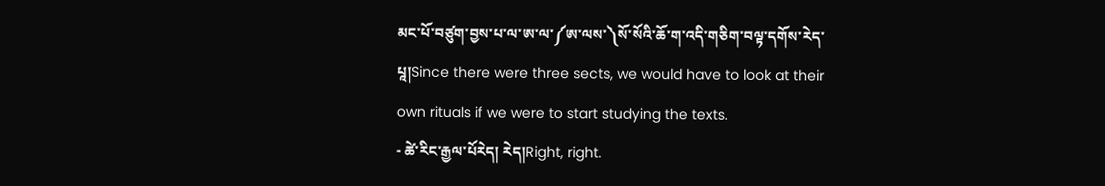མང་པོ་བཙུག་བྱས་པ་ལ་ཨ་ལ་༼ཨ་ལས་༽སོ་སོའི་ཆོ་ག་འདི་གཅིག་བལྟ་དགོས་རེད་པཱ།Since there were three sects, we would have to look at their own rituals if we were to start studying the texts.
- ཚེ་རིང་རྒྱལ་པོརེད། རེད།Right, right.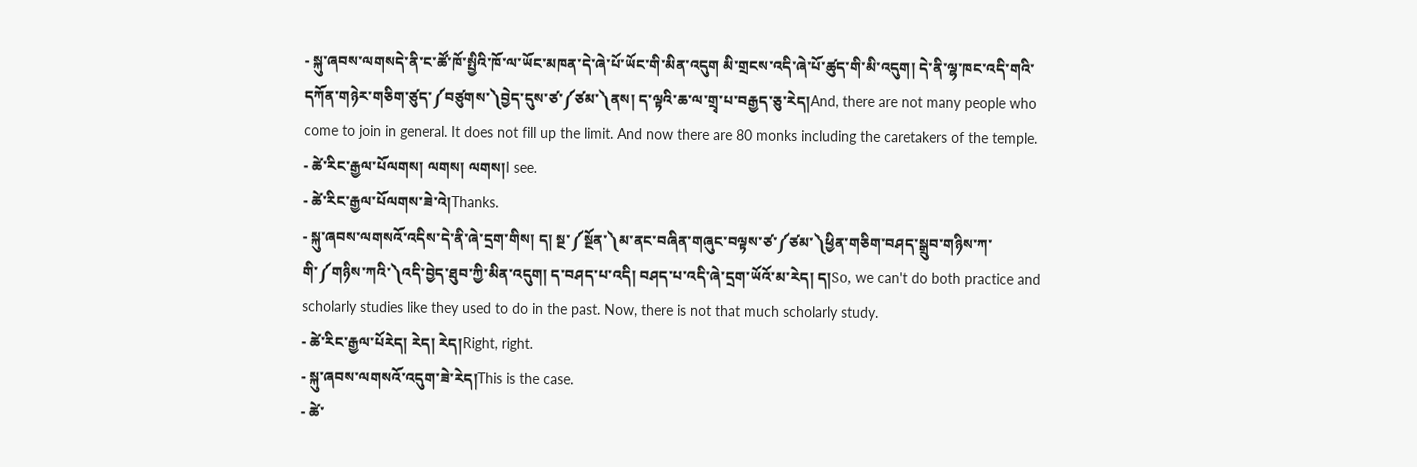- སྐུ་ཞབས་ལགསདེ་ནི་ང་ཚོ་ཁོ་སྤྱིའི་ཁོ་ལ་ཡོང་མཁན་དེ་ཞེ་པོ་ཡོང་གི་མིན་འདུག མི་གྲངས་འདི་ཞེ་པོ་ཚུད་གི་མི་འདུག། དེ་ནི་ལྷ་ཁང་འདི་གའི་དཀོན་གཉེར་གཅིག་ཙུད་༼བཙུགས་༽བྱེད་དུས་ཙ་༼ཙམ་༽ནས། ད་ལྟའི་ཆ་ལ་གྲྭ་པ་བརྒྱད་ཅུ་རེད།And, there are not many people who come to join in general. It does not fill up the limit. And now there are 80 monks including the caretakers of the temple.
- ཚེ་རིང་རྒྱལ་པོལགས། ལགས། ལགས།I see.
- ཚེ་རིང་རྒྱལ་པོལགས་ཟེ་འེ།Thanks.
- སྐུ་ཞབས་ལགསའོ་འདིས་དེ་ནི་ཞེ་དྲག་གིས། ད། སྔ་༼སྔོན་༽མ་ནང་བཞིན་གཞུང་བལྟས་ཙ་༼ཙམ་༽ཕྱིན་གཅིག་བཤད་སྒྲུབ་གཉིས་ཀ་གི་༼གཉིས་ཀའི་༽འདི་བྱེད་ཐུབ་ཀྱི་མིན་འདུག། ད་བཤད་པ་འདི། བཤད་པ་འདི་ཞེ་དྲག་ཡོའོ་མ་རེད། ད།So, we can't do both practice and scholarly studies like they used to do in the past. Now, there is not that much scholarly study.
- ཚེ་རིང་རྒྱལ་པོརེད། རེད། རེད།Right, right.
- སྐུ་ཞབས་ལགསའོ་འདུག་ཟེ་རེད།This is the case.
- ཚེ་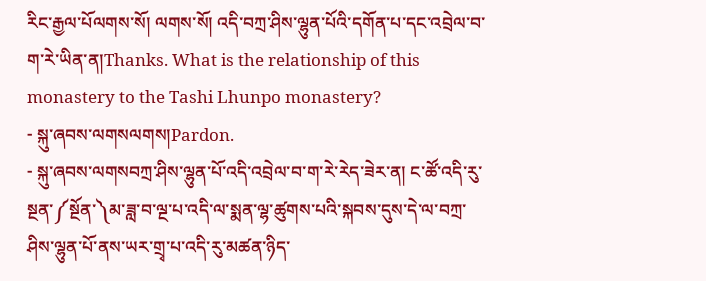རིང་རྒྱལ་པོལགས་སོ། ལགས་སོ། འདི་བཀྲ་ཤིས་ལྷུན་པོའི་དགོན་པ་དང་འབྲེལ་བ་ག་རེ་ཡིན་ན།Thanks. What is the relationship of this monastery to the Tashi Lhunpo monastery?
- སྐུ་ཞབས་ལགསལགས།Pardon.
- སྐུ་ཞབས་ལགསབཀྲ་ཤིས་ལྷུན་པོ་འདི་འབྲེལ་བ་ག་རེ་རེད་ཟེར་ན། ང་ཚོ་འདི་རུ་སྔན་༼སྔོན་༽མ་ཟླ་བ་ལྔ་པ་འདི་ལ་སྨན་ལྷ་ཚུགས་པའི་སྐབས་དུས་དེ་ལ་བཀྲ་ཤིས་ལྷུན་པོ་ནས་ཡར་གྲྭ་པ་འདི་རུ་མཚན་ཉིད་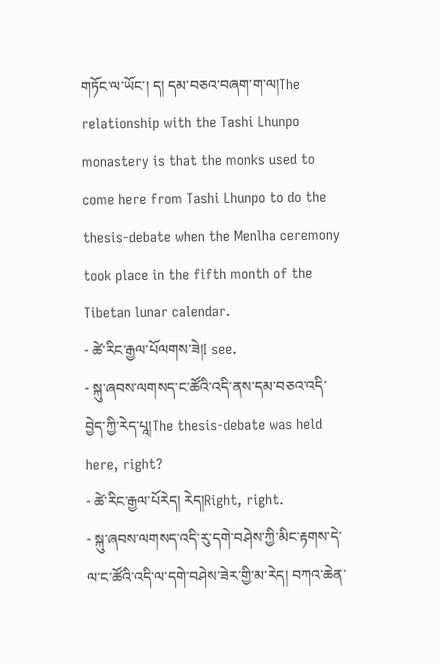གཏོང་ལ་ཡོང་། ད། དམ་བཅའ་བཞག་ག་ལ།The relationship with the Tashi Lhunpo monastery is that the monks used to come here from Tashi Lhunpo to do the thesis-debate when the Menlha ceremony took place in the fifth month of the Tibetan lunar calendar.
- ཚེ་རིང་རྒྱལ་པོལགས་ཟེ།I see.
- སྐུ་ཞབས་ལགསད་ང་ཚོའི་འདི་ནས་དམ་བཅའ་འདི་བྱེད་ཀྱི་རེད་པཱ།The thesis-debate was held here, right?
- ཚེ་རིང་རྒྱལ་པོརེད། རེད།Right, right.
- སྐུ་ཞབས་ལགསད་འདི་རུ་དགེ་བཤེས་ཀྱི་མིང་རྟགས་དེ་ལ་ང་ཚོའི་འདི་ལ་དགེ་བཤེས་ཟེར་གྱི་མ་རེད། བཀའ་ཆེན་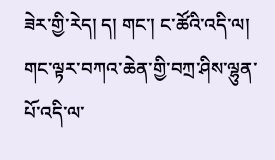ཟེར་གྱི་རེད། ད། གང་། ང་ཚོའི་འདི་ལ། གང་ལྟར་བཀའ་ཆེན་གྱི་བཀྲ་ཤིས་ལྷུན་པོ་འདི་ལ་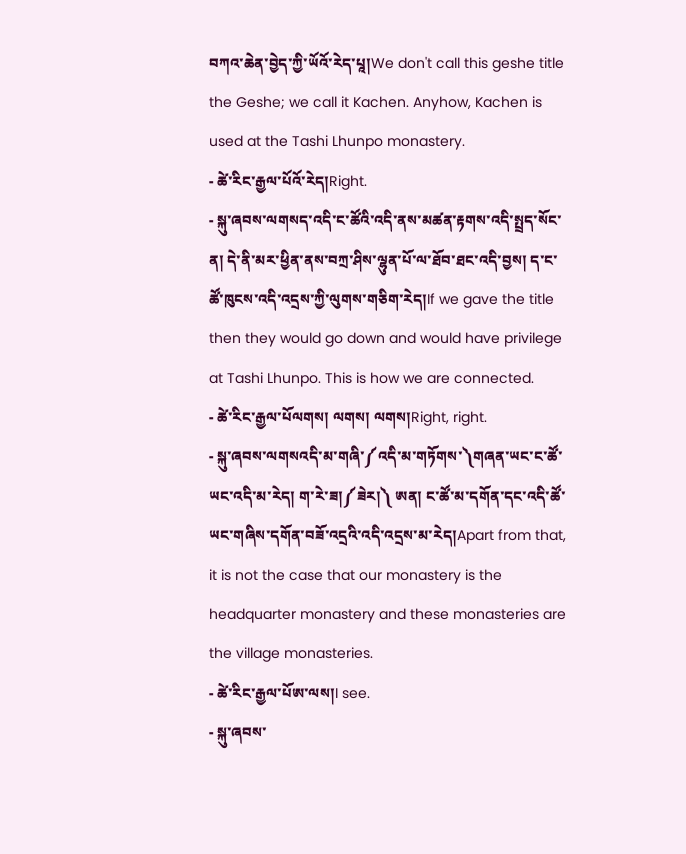བཀའ་ཆེན་བྱེད་ཀྱི་ཡོའོ་རེད་པཱ།We don't call this geshe title the Geshe; we call it Kachen. Anyhow, Kachen is used at the Tashi Lhunpo monastery.
- ཚེ་རིང་རྒྱལ་པོའོ་རེད།Right.
- སྐུ་ཞབས་ལགསད་འདི་ང་ཚོའི་འདི་ནས་མཚན་རྟགས་འདི་སྤྲད་སོང་ན། དེ་ནི་མར་ཕྱིན་ནས་བཀྲ་ཤིས་ལྷུན་པོ་ལ་ཐོབ་ཐང་འདི་བྱས། ད་ང་ཚོ་ཁུངས་འདི་འདྲས་ཀྱི་ལུགས་གཅིག་རེད།If we gave the title then they would go down and would have privilege at Tashi Lhunpo. This is how we are connected.
- ཚེ་རིང་རྒྱལ་པོལགས། ལགས། ལགས།Right, right.
- སྐུ་ཞབས་ལགསའདི་མ་གཞི་༼འདི་མ་གཏོགས་༽གཞན་ཡང་ང་ཚོ་ཡང་འདི་མ་རེད། ག་རེ་ཟ།༼ཟེར།༽ ཨན། ང་ཚོ་མ་དགོན་དང་འདི་ཚོ་ཡང་གཞིས་དགོན་བཟོ་འདྲའི་འདི་འདྲས་མ་རེད།Apart from that, it is not the case that our monastery is the headquarter monastery and these monasteries are the village monasteries.
- ཚེ་རིང་རྒྱལ་པོཨ་ལས།I see.
- སྐུ་ཞབས་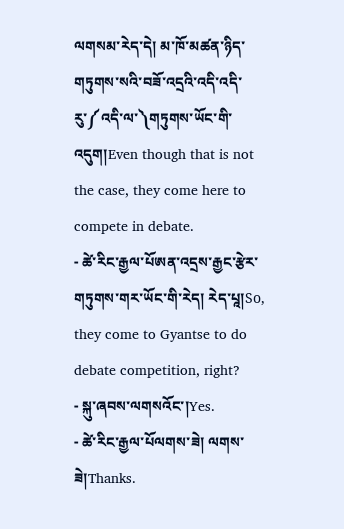ལགསམ་རེད་དེ། མ་ཁོ་མཚན་ཉིད་གཏུགས་སའི་བཟོ་འདྲའི་འདི་འདི་རུ་༼འདི་ལ་༽གཏུགས་ཡོང་གི་འདུག།Even though that is not the case, they come here to compete in debate.
- ཚེ་རིང་རྒྱལ་པོཨན་འདྲས་རྒྱང་རྩེར་གཏུགས་གར་ཡོང་གི་རེད། རེད་པཱ།So, they come to Gyantse to do debate competition, right?
- སྐུ་ཞབས་ལགསའོང་།Yes.
- ཚེ་རིང་རྒྱལ་པོལགས་ཟེ། ལགས་ཟེ།Thanks.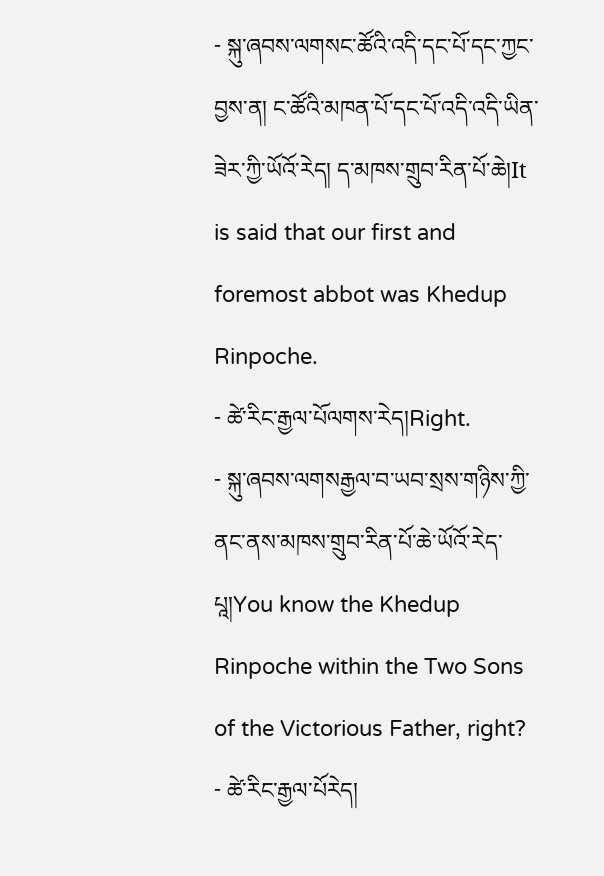- སྐུ་ཞབས་ལགསང་ཚོའི་འདི་དང་པོ་དང་ཀྱང་བྱས་ན། ང་ཚོའི་མཁན་པོ་དང་པོ་འདི་འདི་ཡིན་ཟེར་ཀྱི་ཡོའོ་རེད། ད་མཁས་གྲུབ་རིན་པོ་ཆེ།It is said that our first and foremost abbot was Khedup Rinpoche.
- ཚེ་རིང་རྒྱལ་པོལགས་རེད།Right.
- སྐུ་ཞབས་ལགསརྒྱལ་བ་ཡབ་སྲས་གཉིས་ཀྱི་ནང་ནས་མཁས་གྲུབ་རིན་པོ་ཆེ་ཡོའོ་རེད་པཱ།You know the Khedup Rinpoche within the Two Sons of the Victorious Father, right?
- ཚེ་རིང་རྒྱལ་པོརེད།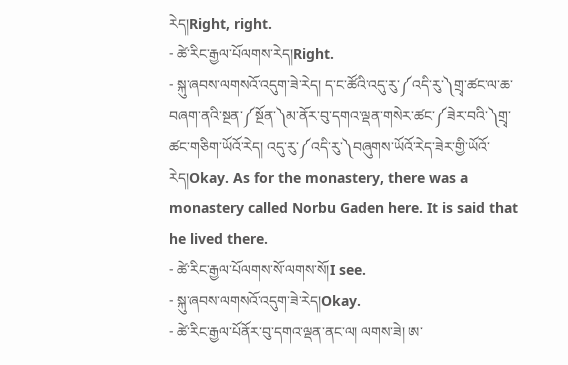རེད།Right, right.
- ཚེ་རིང་རྒྱལ་པོལགས་རེད།Right.
- སྐུ་ཞབས་ལགསའོ་འདུག་ཟེ་རེད། ད་ང་ཚོའི་འདུ་རུ་༼འདི་རུ་༽གྲྭ་ཚང་ལ་ཆ་བཞག་ནའི་སྔན་༼སྔོན་༽མ་ནོར་བུ་དགའ་ལྡན་གསེར་ཚང་༼ཟེར་བའི་༽གྲྭ་ཚང་གཅིག་ཡོའོ་རེད། འདུ་རུ་༼འདི་རུ་༽བཞུགས་ཡོའོ་རེད་ཟེར་གྱི་ཡོའོ་རེད།Okay. As for the monastery, there was a monastery called Norbu Gaden here. It is said that he lived there.
- ཚེ་རིང་རྒྱལ་པོལགས་སོ་ལགས་སོ།I see.
- སྐུ་ཞབས་ལགསའོ་འདུག་ཟེ་རེད།Okay.
- ཚེ་རིང་རྒྱལ་པོནོར་བུ་དགའ་ལྡན་ནང་ལ། ལགས་ཟེ། ཨ་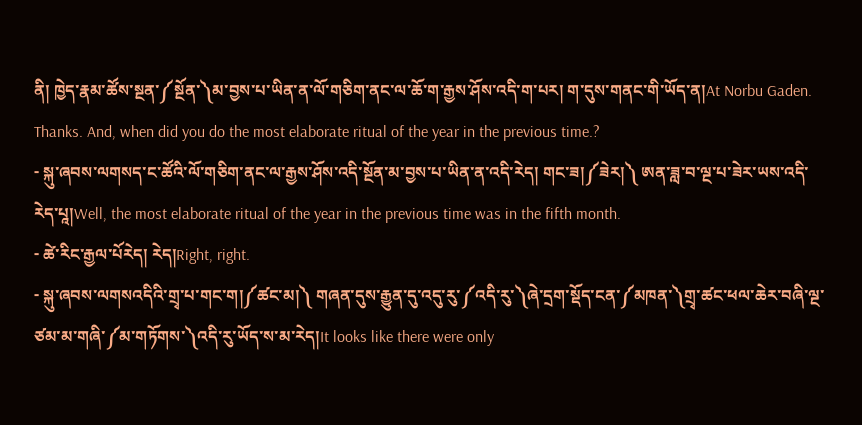ནི། ཁྱེད་རྣམ་ཚོས་སྔན་༼སྔོན་༽མ་བྱས་པ་ཡིན་ན་ལོ་གཅིག་ནང་ལ་ཆོ་ག་རྒྱས་ཤོས་འདི་ག་པར། ག་དུས་གནང་གི་ཡོད་ན།At Norbu Gaden. Thanks. And, when did you do the most elaborate ritual of the year in the previous time.?
- སྐུ་ཞབས་ལགསད་ང་ཚོའི་ལོ་གཅིག་ནང་ལ་རྒྱས་ཤོས་འདི་སྔོན་མ་བྱས་པ་ཡིན་ན་འདི་རེད། གང་ཟ།༼ཟེར།༽ ཨན་ཟླ་བ་ལྔ་པ་ཟེར་ཡས་འདི་རེད་པཱ།Well, the most elaborate ritual of the year in the previous time was in the fifth month.
- ཚེ་རིང་རྒྱལ་པོརེད། རེད།Right, right.
- སྐུ་ཞབས་ལགསའདིའི་གྲྭ་པ་གང་ག།༼ཚང་མ།༽ གཞན་དུས་རྒྱུན་དུ་འདུ་རུ་༼འདི་རུ་༽ཞེ་དྲག་སྡོད་ངན་༼མཁན་༽གྲྭ་ཚང་ཕལ་ཆེར་བཞི་ལྔ་ཙམ་མ་གཞི་༼མ་གཏོགས་༽འདི་རུ་ཡོད་ས་མ་རེད།It looks like there were only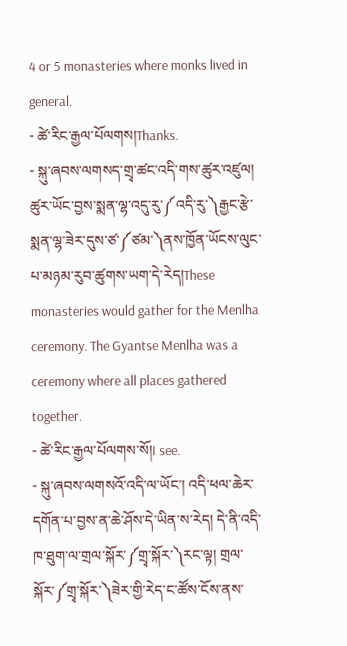4 or 5 monasteries where monks lived in general.
- ཚེ་རིང་རྒྱལ་པོལགས།Thanks.
- སྐུ་ཞབས་ལགསད་གྲྭ་ཚང་འདི་གས་ཚུར་འཛུལ། ཚུར་ཡོང་བྱས་སྨན་ལྷ་འདུ་རུ་༼འདི་རུ་༽རྒྱང་རྩེ་སྨན་ལྷ་ཟེར་དུས་ཙ་༼ཙམ་༽ནས་ཁྱོན་ཡོངས་ལུང་པ་མཉམ་རུབ་ཚུགས་ཡག་དེ་རེད།These monasteries would gather for the Menlha ceremony. The Gyantse Menlha was a ceremony where all places gathered together.
- ཚེ་རིང་རྒྱལ་པོལགས་སོ།I see.
- སྐུ་ཞབས་ལགསའོ་འདི་ལ་ཡོང་། འདི་ཕལ་ཆེར་དགོན་པ་བྱས་ན་ཆེ་ཤོས་དེ་ཡིན་ས་རེད། དེ་ནི་འདི་ཁ་ཐུག་ལ་གྲལ་སྐོར་༼གྲྭ་སྐོར་༽རང་ལྟ། གྲལ་སྐོར་༼གྲྭ་སྐོར་༽ཟེར་གྱི་རེད་ང་ཚོས་ངོས་ནས་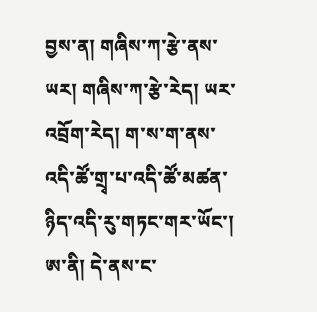བྱས་ན། གཞིས་ཀ་རྩེ་ནས་ཡར། གཞིས་ཀ་རྩེ་རེད། ཡར་འབྲོག་རེད། ག་ས་ག་ནས་འདི་ཚོ་གྲྭ་པ་འདི་ཚོ་མཚན་ཉིད་འདི་རུ་གཏང་གར་ཡོང་། ཨ་ནི། དེ་ནས་ང་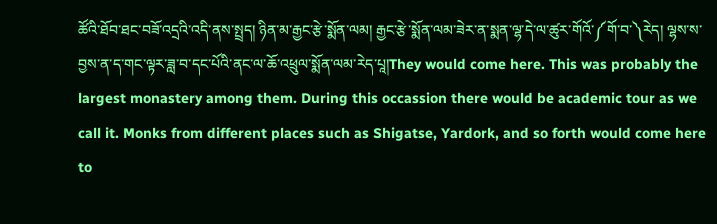ཚོའི་ཐོབ་ཐང་བཟོ་འདྲའི་འདི་ནས་སྤྲད། ཉིན་མ་རྒྱང་རྩེ་སྨོན་ལམ། རྒྱང་རྩེ་སྨོན་ལམ་ཟེར་ན་སྨན་ལྷ་དེ་ལ་ཚུར་གོའོ་༼གོ་བ་༽རེད། ལྷས་ས་བྱས་ན་ད་གང་ལྟར་ཟླ་བ་དང་པོའི་ནང་ལ་ཆོ་འཕྲུལ་སྨོན་ལམ་རེད་པཱ།They would come here. This was probably the largest monastery among them. During this occassion there would be academic tour as we call it. Monks from different places such as Shigatse, Yardork, and so forth would come here to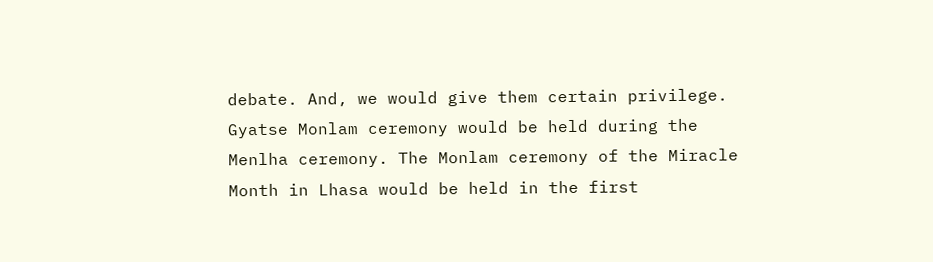debate. And, we would give them certain privilege. Gyatse Monlam ceremony would be held during the Menlha ceremony. The Monlam ceremony of the Miracle Month in Lhasa would be held in the first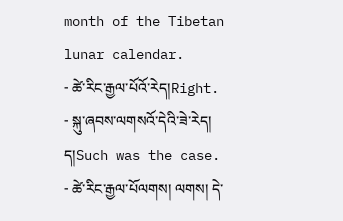month of the Tibetan lunar calendar.
- ཚེ་རིང་རྒྱལ་པོའོ་རེད།Right.
- སྐུ་ཞབས་ལགསའོ་དེའི་ཟེ་རེད། ད།Such was the case.
- ཚེ་རིང་རྒྱལ་པོལགས། ལགས། དེ་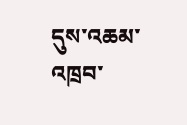དུས་འཆམ་འཁྲབ་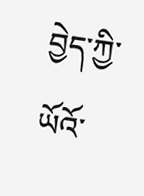བྱེད་ཀྱི་ཡོའོ་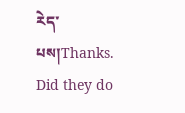རེད་པས།Thanks. Did they do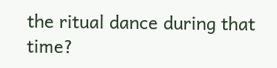the ritual dance during that time?